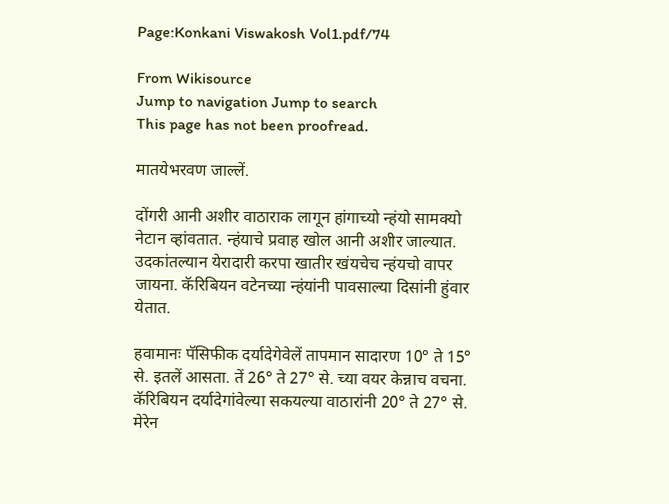Page:Konkani Viswakosh Vol1.pdf/74

From Wikisource
Jump to navigation Jump to search
This page has not been proofread.

मातयेभरवण जाल्लें.

दोंगरी आनी अशीर वाठाराक लागून हांगाच्यो न्हंयो सामक्यो नेटान व्हांवतात. न्हंयाचे प्रवाह खोल आनी अशीर जाल्यात. उदकांतल्यान येरादारी करपा खातीर खंयचेच न्हंयचो वापर जायना. कॅरिबियन वटेनच्या न्हंयांनी पावसाल्या दिसांनी हुंवार येतात.

हवामानः पॅसिफीक दर्यादेगेवेलें तापमान सादारण 10° ते 15° से. इतलें आसता. तें 26° ते 27° से. च्या वयर केन्नाच वचना. कॅरिबियन दर्यादेगांवेल्या सकयल्या वाठारांनी 20° ते 27° से. मेरेन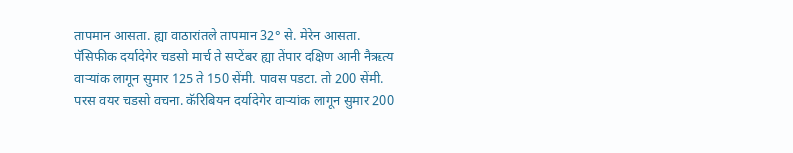तापमान आसता. ह्या वाठारांतले तापमान 32° से. मेरेन आसता. पॅसिफीक दर्यादेगेर चडसो मार्च ते सप्टेंबर ह्या तेंपार दक्षिण आनी नैऋत्य वाऱ्यांक लागून सुमार 125 ते 150 सेंमी. पावस पडटा. तो 200 सेंमी. परस वयर चडसो वचना. कॅरिबियन दर्यादेगेर वाऱ्यांक लागून सुमार 200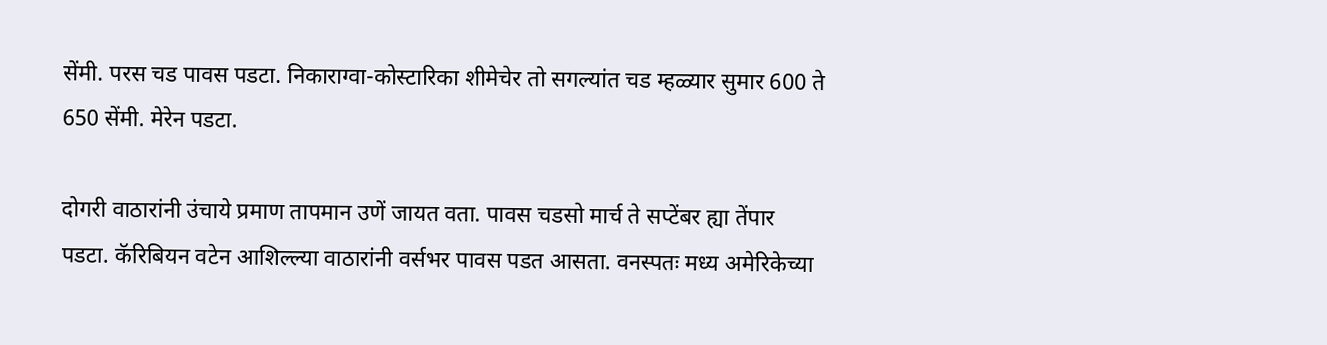सेंमी. परस चड पावस पडटा. निकाराग्वा-कोस्टारिका शीमेचेर तो सगल्यांत चड म्हळ्यार सुमार 600 ते 650 सेंमी. मेरेन पडटा.

दोगरी वाठारांनी उंचाये प्रमाण तापमान उणें जायत वता. पावस चडसो मार्च ते सप्टेंबर ह्या तेंपार पडटा. कॅरिबियन वटेन आशिल्ल्या वाठारांनी वर्सभर पावस पडत आसता. वनस्पतः मध्य अमेरिकेच्या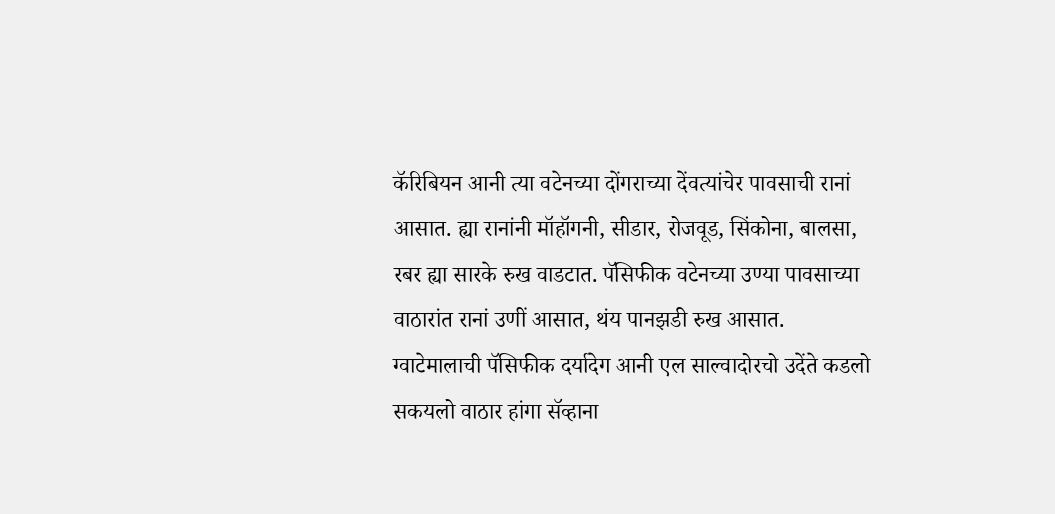कॅरिबियन आनी त्या वटेनच्या दोंगराच्या देंवत्यांचेर पावसाची रानां आसात. ह्या रानांनी मॉहॉगनी, सीडार, रोजवूड, सिंकोना, बालसा, रबर ह्या सारके रुख वाडटात. पॅसिफीक वटेनच्या उण्या पावसाच्या वाठारांत रानां उणीं आसात, थंय पानझडी रुख आसात. ग्वाटेमालाची पॅसिफीक दर्यादेग आनी एल साल्वादोरचो उदेंते कडलो सकयलो वाठार हांगा सॅव्हाना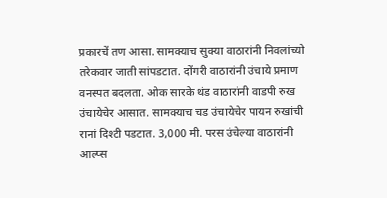प्रकारचें तण आसा. सामक्याच सुक्या वाठारांनी निवलांच्यो तरेकवार जाती सांपडटात. दोंगरी वाठारांनी उंचाये प्रमाण वनस्पत बदलता. ओक सारके थंड वाठारांनी वाडपी रुख उंचायेचेर आसात. सामक्याच चड उंचायेचेर पायन रुखांची रानां दिश्टी पडटात. 3,000 मी. परस उंचेल्या वाठारांनी आल्प्स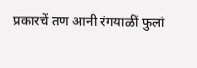प्रकारचें तण आनी रंगयाळीं फुलां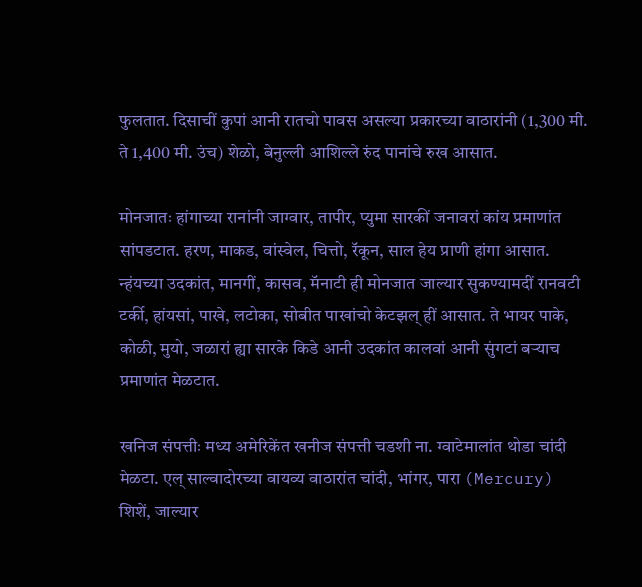फुलतात. दिसाचीं कुपां आनी रातचो पावस असल्या प्रकारच्या वाठारांनी (1,300 मी. ते 1,400 मी. उंच) शेळो, बेनुल्ली आशिल्ले रुंद पानांचे रुख आसात.

मोनजातः हांगाच्या रानांनी जाग्वार, तापीर, प्युमा सारकीं जनावरां कांय प्रमाणांत सांपडटात. हरण, माकड, वांस्वेल, चित्तो, रॅकून, साल हेय प्राणी हांगा आसात. न्हंयच्या उदकांत, मानगीं, कासव, मॅनाटी ही मोनजात जाल्यार सुकण्यामदीं रानवटी टर्की, हांयसां, पाखे, लटोका, सोबीत पाखांचो केटझल् हीं आसात. ते भायर पाके, कोळी, मुयो, जळारां ह्या सारके किडे आनी उदकांत कालवां आनी सुंगटां बऱ्याच प्रमाणांत मेळटात.

खनिज संपत्तीः मध्य अमेरिकेंत खनीज संपत्ती चडशी ना. ग्वाटेमालांत थोडा चांदी मेळटा. एल् साल्वादोरच्या वायव्य वाठारांत चांदी, भांगर, पारा (Mercury) शिशें, जाल्यार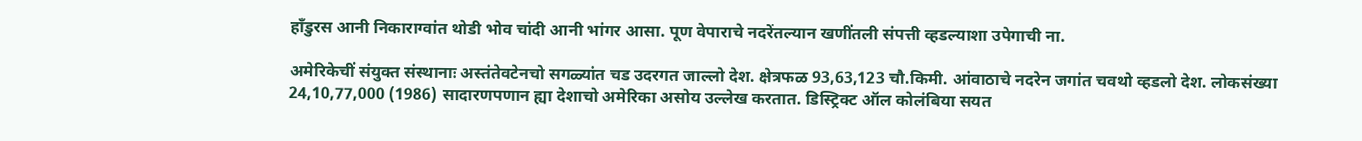हाँडुरस आनी निकाराग्वांत थोडी भोव चांदी आनी भांगर आसा. पूण वेपाराचे नदरेंतल्यान खणींतली संपत्ती व्हडल्याशा उपेगाची ना.

अमेरिकेचीं संयुक्त संस्थानाः अस्तंतेवटेनचो सगळ्यांत चड उदरगत जाल्लो देश. क्षेत्रफळ 93,63,123 चौ.किमी. आंवाठाचे नदरेन जगांत चवथो व्हडलो देश. लोकसंख्या 24,10,77,000 (1986) सादारणपणान ह्या देशाचो अमेरिका असोय उल्लेख करतात. डिस्ट्रिक्ट ऑल कोलंबिया सयत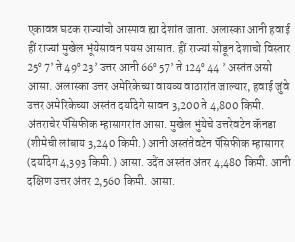एकावन्न घटक राज्यांचो आस्पाव ह्या देशांत जाता. अलास्का आनी हवाई हीं राज्यां मुखेल भूंयेसावन पयस आसात. हीं राज्यां सोडून देशाचो विस्तार 25° 7’ ते 49° 23’ उत्तर आनी 66° 57’ ते 124° 44 ’ अस्तंत असो आसा. अलास्का उत्तर अमेरिकेच्या वायव्य वाठारांत जाल्यार, हवाई जुंवे उत्तर अमेरिकेच्या अस्तंत दर्यादेगे सावन 3,200 ते 4,800 किमी. अंतराचेर पॅसिफीक म्हासागरांत आसा. मुखेल भुंयेचे उत्तरेवटेन कॅनडा (शीमेची लांबाय 3,240 किमी.) आनी अस्तंतेवटेन पॅसिफीक म्हासागर (दर्यादेग 4,393 किमी.) आसा. उदेंत अस्तंत अंतर 4,480 किमी. आनी दक्षिण उत्तर अंतर 2,560 किमी. आसा.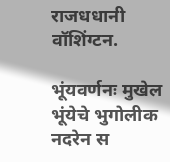राजधधानी वॉशिंग्टन.

भूंयवर्णनः मुखेल भूंयेचे भुगोलीक नदरेन स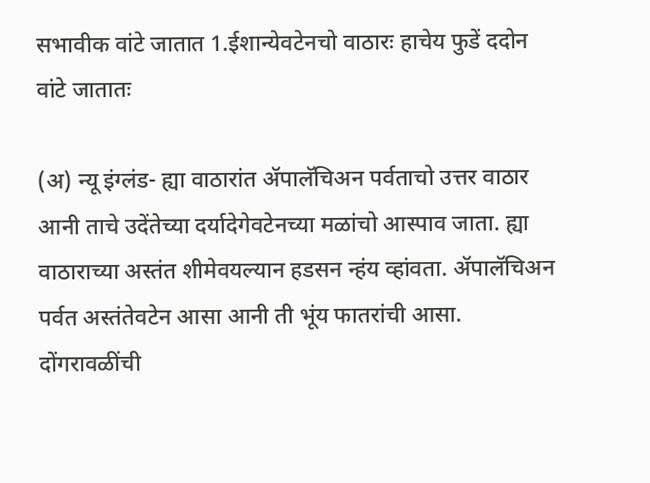सभावीक वांटे जातात 1.ईशान्येवटेनचो वाठारः हाचेय फुडें ददोन वांटे जातातः

(अ) न्यू इंग्लंड- ह्या वाठारांत ॲपालॅचिअन पर्वताचो उत्तर वाठार आनी ताचे उदेंतेच्या दर्यादेगेवटेनच्या मळांचो आस्पाव जाता. ह्या वाठाराच्या अस्तंत शीमेवयल्यान हडसन न्हंय व्हांवता. ॲपालॅचिअन पर्वत अस्तंतेवटेन आसा आनी ती भूंय फातरांची आसा. दोंगरावळींची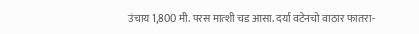उंचाय 1,800 मी. परस मात्शी चड आसा. दर्या वटेनचो वाठार फातरा-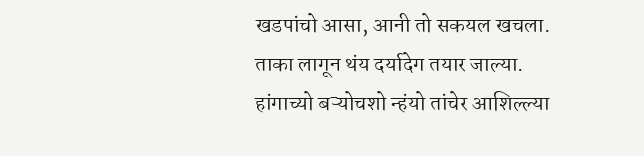खडपांचो आसा, आनी तो सकयल खचला. ताका लागून थंय दर्यादेग तयार जाल्या. हांगाच्यो बऱ्योचशो न्हंयो तांचेर आशिल्ल्या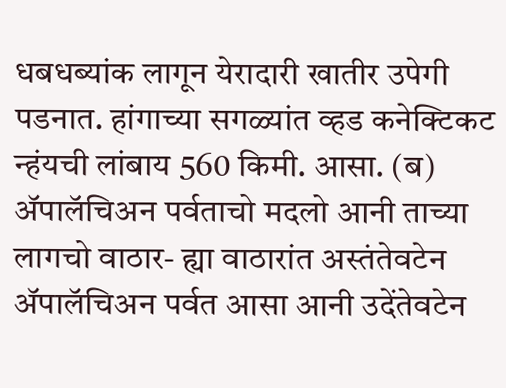धबधब्यांक लागून येरादारी खातीर उपेगी पडनात. हांगाच्या सगळ्यांत व्हड कनेक्टिकट न्हंयची लांबाय 560 किमी. आसा. (ब) ॲपालॅचिअन पर्वताचो मदलो आनी ताच्या लागचो वाठार- ह्या वाठारांत अस्तंतेवटेन ॲपालॅचिअन पर्वत आसा आनी उदेंतेवटेन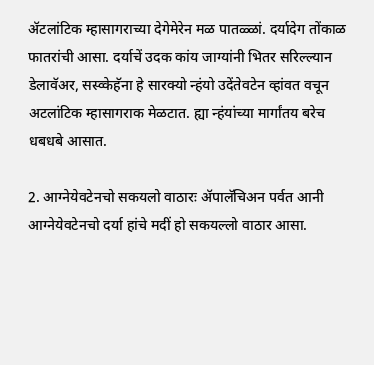ॲटलांटिक म्हासागराच्या देगेमेरेन मळ पातळ्ळां. दर्यादेग तोंकाळ फातरांची आसा. दर्याचें उदक कांय जाग्यांनी भितर सरिल्ल्यान डेलावॅअर, सस्व्केहॅना हे सारक्यो न्हंयो उदेंतेवटेन व्हांवत वचून अटलांटिक म्हासागराक मेळटात. ह्या न्हंयांच्या मार्गांतय बरेच धबधबे आसात.

2. आग्नेयेवटेनचो सकयलो वाठारः ॲपालॅचिअन पर्वत आनी आग्नेयेवटेनचो दर्या हांचे मदीं हो सकयल्लो वाठार आसा.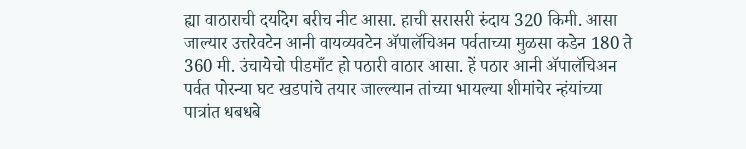ह्या वाठाराची दर्यादेग बरीच नीट आसा. हाची सरासरी रुंदाय 320 किमी. आसा जाल्यार उत्तरेवटेन आनी वायव्यवटेन ॲपालॅचिअन पर्वताच्या मुळसा कडेन 180 ते 360 मी. उंचायेचो पीडमाँट हो पठारी वाठार आसा. हें पठार आनी ॲपालॅचिअन पर्वत पोरन्या घट खडपांचे तयार जाल्ल्यान तांच्या भायल्या शीमांचेर न्हंयांच्या पात्रांत धबधबे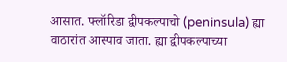आसात. फ्लॉरिडा द्वीपकल्पाचो (peninsula) ह्या वाठारांत आस्पाव जाता. ह्या द्वीपकल्पाच्या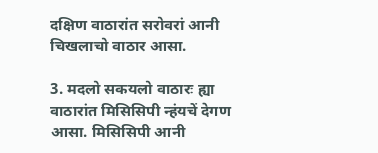दक्षिण वाठारांत सरोवरां आनी चिखलाचो वाठार आसा.

3. मदलो सकयलो वाठारः ह्या वाठारांत मिसिसिपी न्हंयचें देगण आसा. मिसिसिपी आनी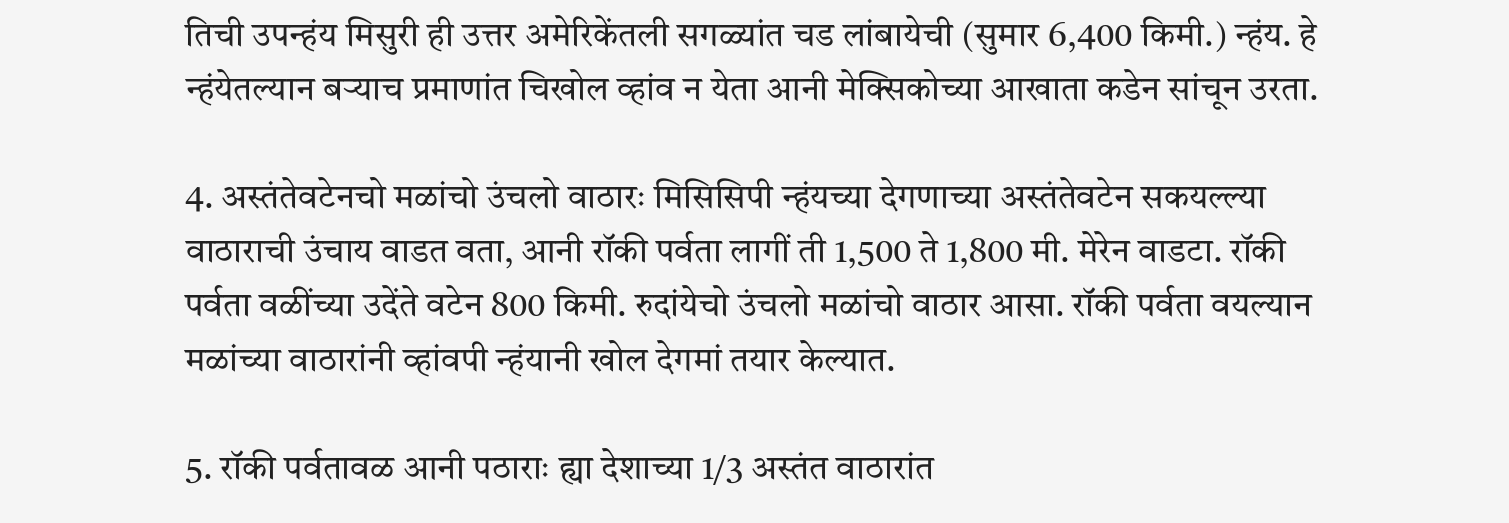तिची उपन्हंय मिसुरी ही उत्तर अमेरिकेंतली सगळ्यांत चड लांबायेची (सुमार 6,400 किमी.) न्हंय. हे न्हंयेतल्यान बऱ्याच प्रमाणांत चिखोल व्हांव न येता आनी मेक्सिकोच्या आखाता कडेन सांचून उरता.

4. अस्तंतेवटेनचो मळांचो उंचलो वाठारः मिसिसिपी न्हंयच्या देगणाच्या अस्तंतेवटेन सकयल्ल्या वाठाराची उंचाय वाडत वता, आनी रॉकी पर्वता लागीं ती 1,500 ते 1,800 मी. मेरेन वाडटा. रॉकी पर्वता वळींच्या उदेंते वटेन 800 किमी. रुदांयेचो उंचलो मळांचो वाठार आसा. रॉकी पर्वता वयल्यान मळांच्या वाठारांनी व्हांवपी न्हंयानी खोल देगमां तयार केल्यात.

5. रॉकी पर्वतावळ आनी पठाराः ह्या देशाच्या 1/3 अस्तंत वाठारांत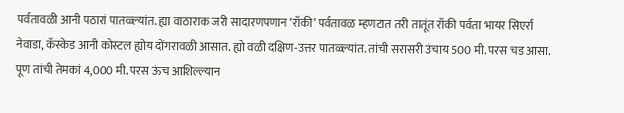पर्वतावळी आनी पठारां पातळ्ल्यांत. ह्या वाठाराक जरी सादारणपणान ‘रॉकी’ पर्वतावळ म्हणटात तरी तातूंत रॉकी पर्वता भायर सिएर्रा नेवाडा, कॅस्केड आनी कोस्टल ह्योय दोंगरावळी आसात. ह्यो वळी दक्षिण-उत्तर पातळ्ल्यांत. तांची सरासरी उंचाय 500 मी. परस चड आसा. पूण तांची तेमकां 4,000 मी. परस ऊंच आशिल्ल्यान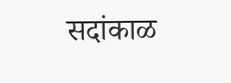सदांकाळ